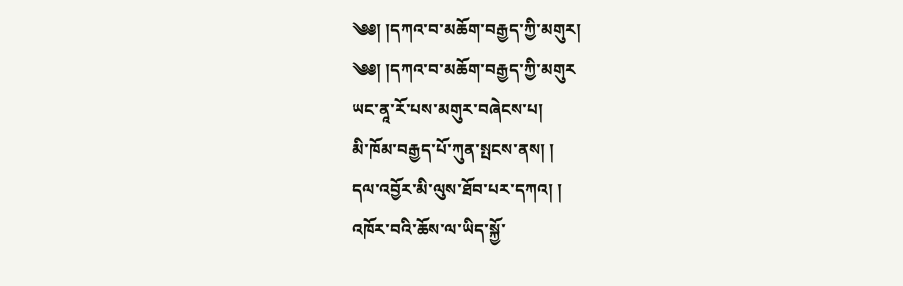༄༅། །དཀའ་བ་མཆོག་བརྒྱད་ཀྱི་མགུར།
༄༅། །དཀའ་བ་མཆོག་བརྒྱད་ཀྱི་མགུར
ཡང་ནཱ་རོ་པས་མགུར་བཞེངས་པ།
མི་ཁོམ་བརྒྱད་པོ་ཀུན་སྤངས་ནས། །
དལ་འབྱོར་མི་ལུས་ཐོབ་པར་དཀའ། །
འཁོར་བའི་ཆོས་ལ་ཡིད་སྐྱོ་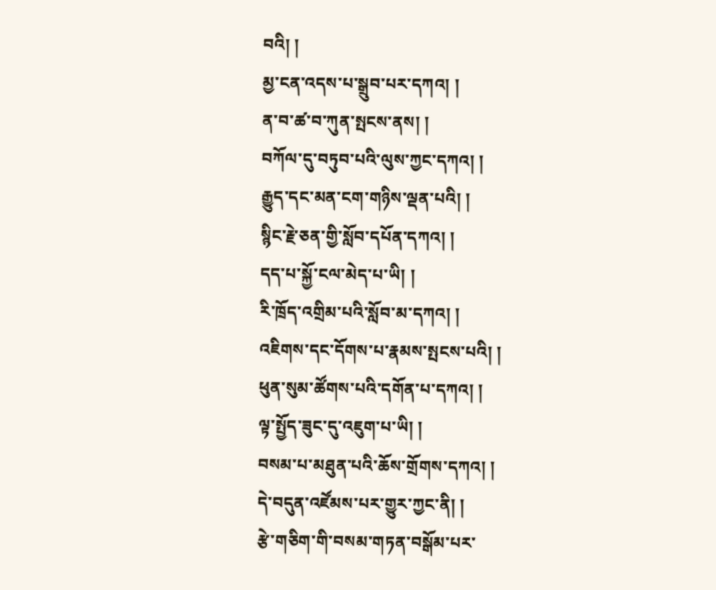བའི། །
མྱ་ངན་འདས་པ་སྒྲུབ་པར་དཀའ། །
ན་བ་ཚ་བ་ཀུན་སྤངས་ནས། །
བཀོལ་དུ་བཏུབ་པའི་ལུས་ཀྱང་དཀའ། །
རྒྱུད་དང་མན་ངག་གཉིས་ལྡན་པའི། །
སྙིང་རྗེ་ཅན་གྱི་སློབ་དཔོན་དཀའ། །
དད་པ་སྐྱོ་ངལ་མེད་པ་ཡི། །
རི་ཁྲོད་འགྲིམ་པའི་སློབ་མ་དཀའ། །
འཇིགས་དང་དོགས་པ་རྣམས་སྤངས་པའི། །
ཕུན་སུམ་ཚོགས་པའི་དགོན་པ་དཀའ། །
ལྟ་སྤྱོད་ཟུང་དུ་འཇུག་པ་ཡི། །
བསམ་པ་མཐུན་པའི་ཆོས་གྲོགས་དཀའ། །
དེ་བདུན་འཛོམས་པར་གྱུར་ཀྱང་ནི། །
རྩེ་གཅིག་གི་བསམ་གཏན་བསྒོམ་པར་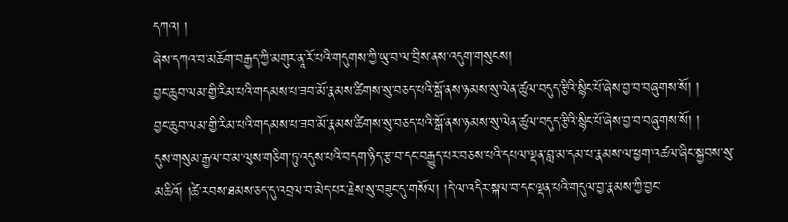དཀའ། །
ཞེས་དཀའ་བ་མཆོག་བརྒྱད་ཀྱི་མགུར་ནཱ་རོ་པའི་གདུགས་ཀྱི་ཡུ་བ་ལ་བྲིས་ནས་འདུག་གསུངས།
བྱང་ཆུབ་ལམ་གྱི་རིམ་པའི་གདམས་པ་ཟབ་མོ་རྣམས་ཚིགས་སུ་བཅད་པའི་སྒོ་ནས་ཉམས་སུ་ལེན་ཚུལ་བདུད་རྩིའི་སྙིང་པོ་ཞེས་བྱ་བ་བཞུགས་སོ། །
བྱང་ཆུབ་ལམ་གྱི་རིམ་པའི་གདམས་པ་ཟབ་མོ་རྣམས་ཚིགས་སུ་བཅད་པའི་སྒོ་ནས་ཉམས་སུ་ལེན་ཚུལ་བདུད་རྩིའི་སྙིང་པོ་ཞེས་བྱ་བ་བཞུགས་སོ། །
དུས་གསུམ་རྒྱལ་བ་མ་ལུས་གཅིག་ཏུ་འདུས་པའི་བདག་ཉིད་རྩ་བ་དང་བརྒྱུད་པར་བཅས་པའི་དཔལ་ལྡན་བླ་མ་དམ་པ་རྣམས་ལ་ཕྱག་འཚལ་ཞིང་སྐྱབས་སུ་མཆིའོ། །ཚེ་རབས་ཐམས་ཅད་དུ་འབྲལ་བ་མེད་པར་རྗེས་སུ་བཟུང་དུ་གསོལ། །དེ་ལ་འདིར་སྐལ་བ་དང་ལྡན་པའི་གདུལ་བྱ་རྣམས་ཀྱི་བྱང་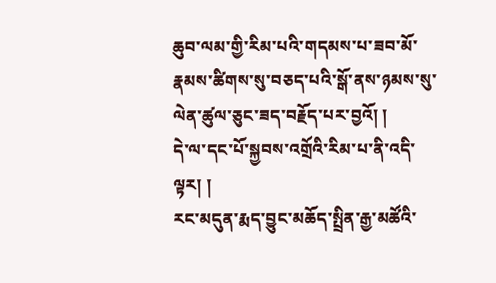ཆུབ་ལམ་གྱི་རིམ་པའི་གདམས་པ་ཟབ་མོ་རྣམས་ཚིགས་སུ་བཅད་པའི་སྒོ་ནས་ཉམས་སུ་ལེན་ཚུལ་ཅུང་ཟད་བརྗོད་པར་བྱའོ། །
དེ་ལ་དང་པོ་སྐྱབས་འགྲོའི་རིམ་པ་ནི་འདི་ལྟར། །
རང་མདུན་རྨད་བྱུང་མཆོད་སྤྲིན་རྒྱ་མཚོའི་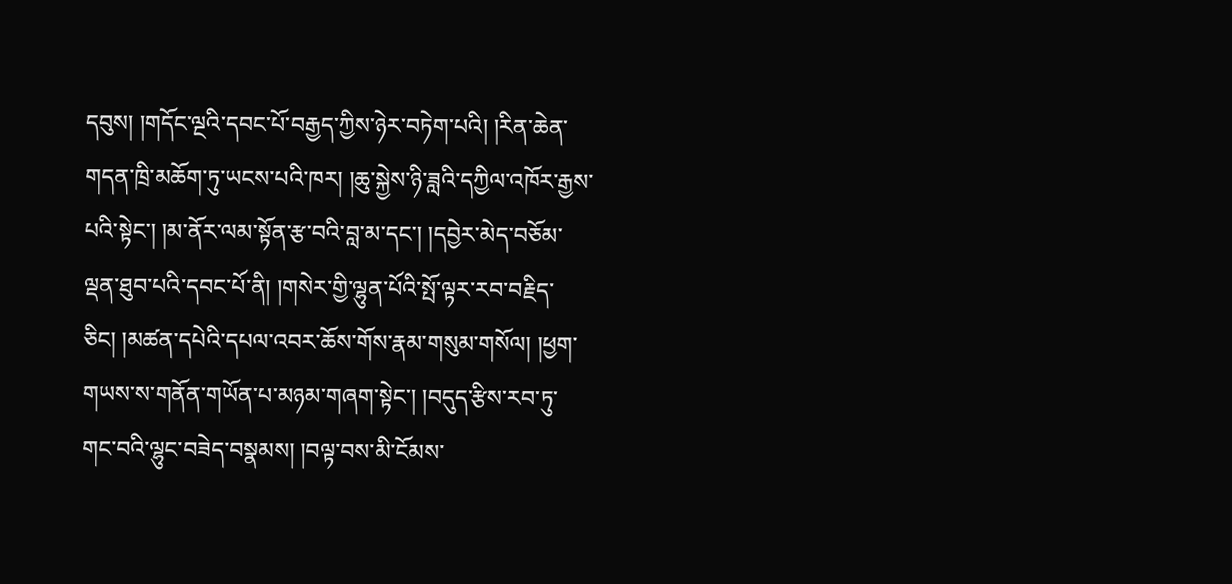དབུས། །གདོང་ལྔའི་དབང་པོ་བརྒྱད་ཀྱིས་ཉེར་བཏེག་པའི། །རིན་ཆེན་གདན་ཁྲི་མཆོག་ཏུ་ཡངས་པའི་ཁར། །ཆུ་སྐྱེས་ཉི་ཟླའི་དཀྱིལ་འཁོར་རྒྱས་པའི་སྟེང་། །མ་ནོར་ལམ་སྟོན་རྩ་བའི་བླ་མ་དང་། །དབྱེར་མེད་བཅོམ་ལྡན་ཐུབ་པའི་དབང་པོ་ནི། །གསེར་གྱི་ལྷུན་པོའི་སྤོ་ལྟར་རབ་བརྗིད་ཅིང། །མཚན་དཔེའི་དཔལ་འབར་ཆོས་གོས་རྣམ་གསུམ་གསོལ། །ཕྱག་གཡས་ས་གནོན་གཡོན་པ་མཉམ་གཞག་སྟེང་། །བདུད་རྩིས་རབ་ཏུ་གང་བའི་ལྷུང་བཟེད་བསྣམས། །བལྟ་བས་མི་ངོམས་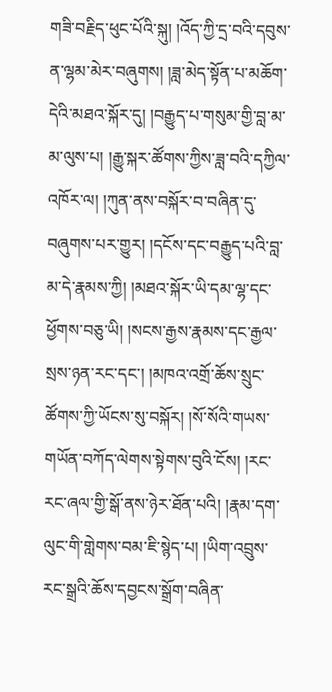གཟི་བརྗིད་ཕུང་པོའི་སྐུ། །འོད་ཀྱི་དྲ་བའི་དབུས་ན་ལྷམ་མེར་བཞུགས། །ཟླ་མེད་སྟོན་པ་མཆོག་དེའི་མཐའ་སྐོར་དུ། །བརྒྱུད་པ་གསུམ་གྱི་བླ་མ་མ་ལུས་པ། །རྒྱུ་སྐར་ཚོགས་ཀྱིས་ཟླ་བའི་དཀྱིལ་འཁོར་ལ། །ཀུན་ནས་བསྐོར་བ་བཞིན་དུ་བཞུགས་པར་གྱུར། །དངོས་དང་བརྒྱུད་པའི་བླ་མ་དེ་རྣམས་ཀྱི། །མཐའ་སྐོར་ཡི་དམ་ལྷ་དང་ཕྱོགས་བཅུ་ཡི། །སངས་རྒྱས་རྣམས་དང་རྒྱལ་སྲས་ཉན་རང་དང་། །མཁའ་འགྲོ་ཆོས་སྲུང་ཚོགས་ཀྱི་ཡོངས་སུ་བསྐོར། །སོ་སོའི་གཡས་གཡོན་བཀོད་ལེགས་སྟེགས་བུའི་ངོས། །རང་རང་ཞལ་གྱི་སྒོ་ནས་ཉེར་ཐོན་པའི། །རྣམ་དག་ལུང་གི་གླེགས་བམ་ཇི་སྙེད་པ། །ཡིག་འབྲུས་རང་སྒྲའི་ཆོས་དབྱངས་སྒྲོག་བཞིན་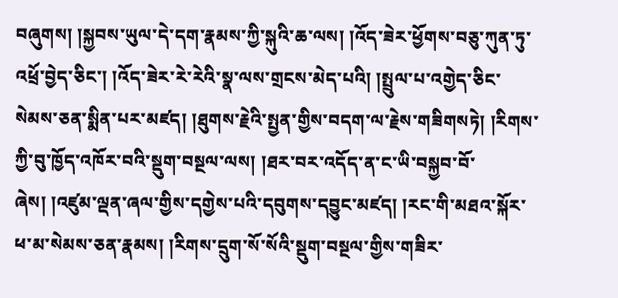བཞུགས། །སྐྱབས་ཡུལ་དེ་དག་རྣམས་ཀྱི་སྐུའི་ཆ་ལས། །འོད་ཟེར་ཕྱོགས་བཅུ་ཀུན་ཏུ་འཕྲོ་བྱེད་ཅིང་། །འོད་ཟེར་རེ་རེའི་སྣ་ལས་གྲངས་མེད་པའི། །སྤྲུལ་པ་འགྱེད་ཅིང་སེམས་ཅན་སྨིན་པར་མཛད། །ཐུགས་རྗེའི་སྤྱན་གྱིས་བདག་ལ་རྗེས་གཟིགསཏེ། །རིགས་ཀྱི་བུ་ཁྱོད་འཁོར་བའི་སྡུག་བསྔལ་ལས། །ཐར་བར་འདོད་ན་ང་ཡི་བསྐྱབ་བོ་ཞེས། །འཛུམ་ལྡན་ཞལ་གྱིས་དགྱེས་པའི་དབུགས་དབྱུང་མཛད། །རང་གི་མཐའ་སྐོར་ཕ་མ་སེམས་ཅན་རྣམས། །རིགས་དྲུག་སོ་སོའི་སྡུག་བསྔལ་གྱིས་གཟིར་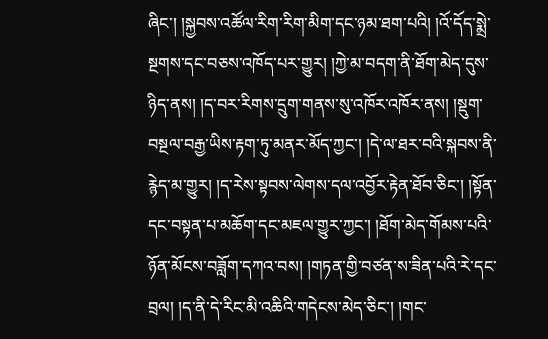ཞིང་། །སྐྱབས་འཚོལ་རིག་རིག་མིག་དང་ཉམ་ཐག་པའི། །འོ་དོད་སྨྲེ་སྔགས་དང་བཅས་འཁོད་པར་གྱུར། །ཀྱེ་མ་བདག་ནི་ཐོག་མེད་དུས་ཉིད་ནས། །ད་བར་རིགས་དྲུག་གནས་སུ་འཁོར་འཁོར་ནས། །སྡུག་བསྔལ་བརྒྱ་ཡིས་རྟག་ཏུ་མནར་མོད་ཀྱང་། །དེ་ལ་ཐར་བའི་སྐབས་ནི་རྙེད་མ་གྱུར། །ད་རེས་སྟབས་ལེགས་དལ་འབྱོར་རྟེན་ཐོབ་ཅིང་། །སྟོན་དང་བསྟན་པ་མཆོག་དང་མཇལ་གྱུར་ཀྱང་། །ཐོག་མེད་གོམས་པའི་ཉོན་མོངས་བཟློག་དཀའ་བས། །གཏན་གྱི་བཙན་ས་ཟིན་པའི་རེ་དང་བྲལ། །ད་ནི་དེ་རིང་མི་འཆིའི་གདེངས་མེད་ཅིང་། །གང་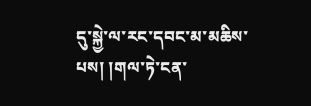དུ་སྐྱེ་ལ་རང་དབང་མ་མཆིས་པས། །གལ་ཏེ་ངན་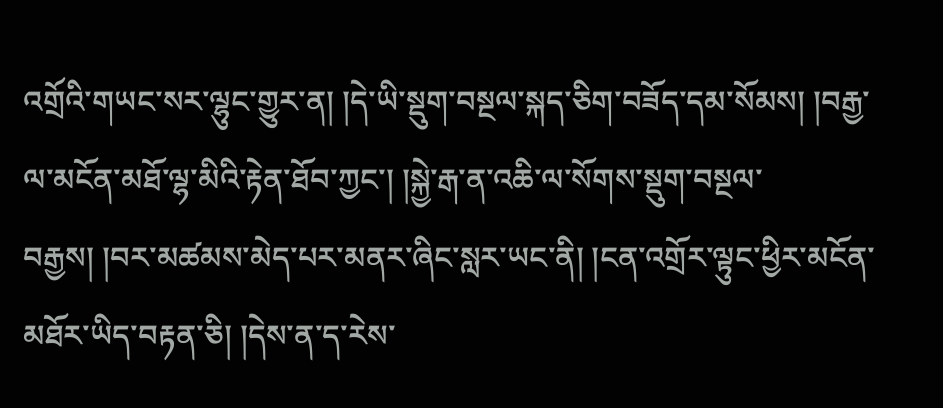འགྲོའི་གཡང་སར་ལྷུང་གྱུར་ན། །དེ་ཡི་སྡུག་བསྔལ་སྐད་ཅིག་བཟོད་དམ་སོམས། །བརྒྱ་ལ་མངོན་མཐོ་ལྷ་མིའི་རྟེན་ཐོབ་ཀྱང་། །སྐྱེ་རྒ་ན་འཆི་ལ་སོགས་སྡུག་བསྔལ་བརྒྱས། །བར་མཚམས་མེད་པར་མནར་ཞིང་སླར་ཡང་ནི། །ངན་འགྲོར་ལྟུང་ཕྱིར་མངོན་མཐོར་ཡིད་བརྟན་ཅི། །དེས་ན་ད་རེས་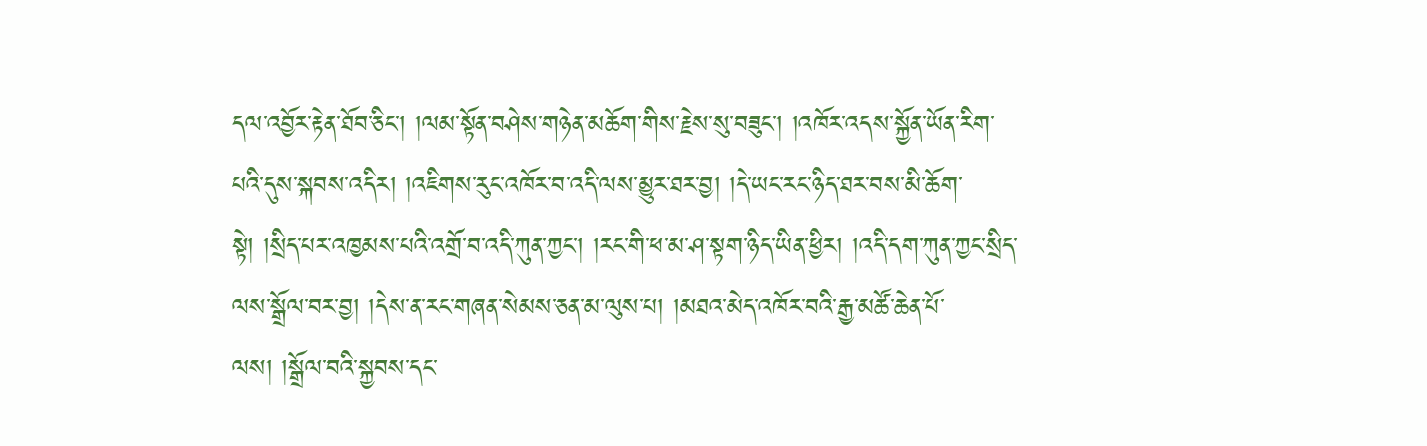དལ་འབྱོར་རྟེན་ཐོབ་ཅིང་། །ལམ་སྟོན་བཤེས་གཉེན་མཆོག་གིས་རྗེས་སུ་བཟུང་། །འཁོར་འདས་སྐྱོན་ཡོན་རིག་པའི་དུས་སྐབས་འདིར། །འཇིགས་རུང་འཁོར་བ་འདི་ལས་མྱུར་ཐར་བྱ། །དེ་ཡང་རང་ཉིད་ཐར་བས་མི་ཆོག་སྟེ། །སྲིད་པར་འཁྱམས་པའི་འགྲོ་བ་འདི་ཀུན་ཀྱང་། །རང་གི་ཕ་མ་ཤ་སྟག་ཉིད་ཡིན་ཕྱིར། །འདི་དག་ཀུན་ཀྱང་སྲིད་ལས་སྒྲོལ་བར་བྱ། །དེས་ན་རང་གཞན་སེམས་ཅན་མ་ལུས་པ། །མཐའ་མེད་འཁོར་བའི་རྒྱ་མཚོ་ཆེན་པོ་ལས། །སྒྲོལ་བའི་སྐྱབས་དང་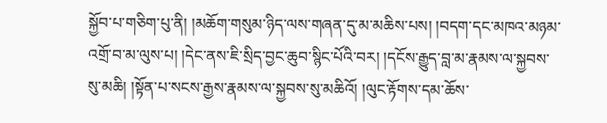སྐྱོབ་པ་གཅིག་པུ་ནི། །མཆོག་གསུམ་ཉིད་ལས་གཞན་དུ་མ་མཆིས་པས། །བདག་དང་མཁའ་མཉམ་འགྲོ་བ་མ་ལུས་པ། །དེང་ནས་ཇི་སྲིད་བྱང་ཆུབ་སྙིང་པོའི་བར། །དངོས་རྒྱུད་བླ་མ་རྣམས་ལ་སྐྱབས་སུ་མཆི། །སྟོན་པ་སངས་རྒྱས་རྣམས་ལ་སྐྱབས་སུ་མཆིའོ། །ལུང་རྟོགས་དམ་ཆོས་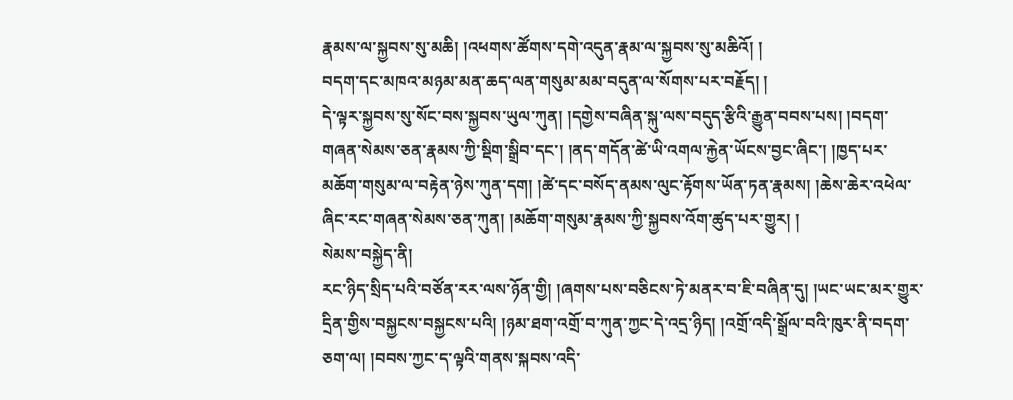རྣམས་ལ་སྐྱབས་སུ་མཆི། །འཕགས་ཚོགས་དགེ་འདུན་རྣམ་ལ་སྐྱབས་སུ་མཆིའོ། །
བདག་དང་མཁའ་མཉམ་མན་ཆད་ལན་གསུམ་མམ་བདུན་ལ་སོགས་པར་བརྗོད། །
དེ་ལྟར་སྐྱབས་སུ་སོང་བས་སྐྱབས་ཡུལ་ཀུན། །དགྱེས་བཞིན་སྐུ་ལས་བདུད་རྩིའི་རྒྱུན་བབས་པས། །བདག་གཞན་སེམས་ཅན་རྣམས་ཀྱི་སྡིག་སྒྲིབ་དང་། །ནད་གདོན་ཚེ་ཡི་འགལ་རྐྱེན་ཡོངས་བྱང་ཞིང་། །ཁྱད་པར་མཆོག་གསུམ་ལ་བརྟེན་ཉེས་ཀུན་དག། །ཚེ་དང་བསོད་ནམས་ལུང་རྟོགས་ཡོན་ཏན་རྣམས། །ཆེས་ཆེར་འཕེལ་ཞིང་རང་གཞན་སེམས་ཅན་ཀུན། །མཆོག་གསུམ་རྣམས་ཀྱི་སྐྱབས་འོག་ཚུད་པར་གྱུར། །
སེམས་བསྐྱེད་ནི།
རང་ཉིད་སྲིད་པའི་བཙོན་རར་ལས་ཉོན་གྱི། །ཞགས་པས་བཅིངས་ཏེ་མནར་བ་ཇི་བཞིན་དུ། །ཡང་ཡང་མར་གྱུར་དྲིན་གྱིས་བསྐྱངས་བསྐྱངས་པའི། །ཉམ་ཐག་འགྲོ་བ་ཀུན་ཀྱང་དེ་འདྲ་ཉིད། །འགྲོ་འདི་སྒྲོལ་བའི་ཁུར་ནི་བདག་ཅག་ལ། །བབས་ཀྱང་ད་ལྟའི་གནས་སྐབས་འདི་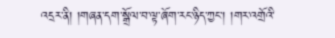འདྲར་ནི། །གཞན་དག་སྒྲོལ་བ་ལྟ་ཞོག་རང་ཉིད་ཀྱང་། །གར་འགྲོའི་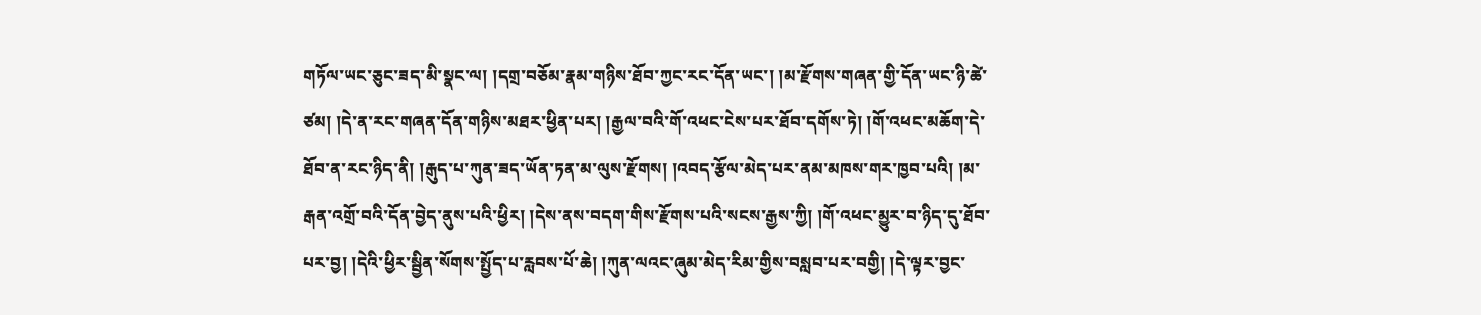གཏོལ་ཡང་ཅུང་ཟད་མི་སྣང་ལ། །དགྲ་བཅོམ་རྣམ་གཉིས་ཐོབ་ཀྱང་རང་དོན་ཡང་། །མ་རྫོགས་གཞན་གྱི་དོན་ཡང་ཉི་ཚེ་ཙམ། །དེ་ན་རང་གཞན་དོན་གཉིས་མཐར་ཕྱིན་པར། །རྒྱལ་བའི་གོ་འཕང་ངེས་པར་ཐོབ་དགོས་ཏེ། །གོ་འཕང་མཆོག་དེ་ཐོབ་ན་རང་ཉིད་ནི། །རྒུད་པ་ཀུན་ཟད་ཡོན་ཏན་མ་ལུས་རྫོགས། །འབད་རྩོལ་མེད་པར་ནམ་མཁས་གར་ཁྱབ་པའི། །མ་རྒན་འགྲོ་བའི་དོན་བྱེད་ནུས་པའི་ཕྱིར། །དེས་ནས་བདག་གིས་རྫོགས་པའི་སངས་རྒྱས་ཀྱི། །གོ་འཕང་མྱུར་བ་ཉིད་དུ་ཐོབ་པར་བྱ། །དེའི་ཕྱིར་སྦྱིན་སོགས་སྤྱོད་པ་རླབས་པོ་ཆེ། །ཀུན་ལའང་ཞུམ་མེད་རིམ་གྱིས་བསླབ་པར་བགྱི། །དེ་ལྟར་བྱང་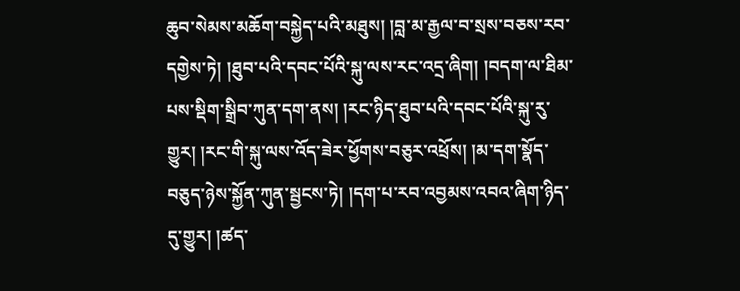ཆུབ་སེམས་མཆོག་བསྐྱེད་པའི་མཐུས། །བླ་མ་རྒྱལ་བ་སྲས་བཅས་རབ་དགྱེས་ཏེ། །ཐུབ་པའི་དབང་པོའི་སྐུ་ལས་རང་འདྲ་ཞིག། །བདག་ལ་ཐིམ་པས་སྡིག་སྒྲིབ་ཀུན་དག་ནས། །རང་ཉིད་ཐུབ་པའི་དབང་པོའི་སྐུ་རུ་གྱུར། །རང་གི་སྐུ་ལས་འོད་ཟེར་ཕྱོགས་བཅུར་འཕྲོས། །མ་དག་སྣོད་བཅུད་ཉེས་སྐྱོན་ཀུན་སྦྱངས་ཏེ། །དག་པ་རབ་འབྱམས་འབའ་ཞིག་ཉིད་དུ་གྱུར། །ཚད་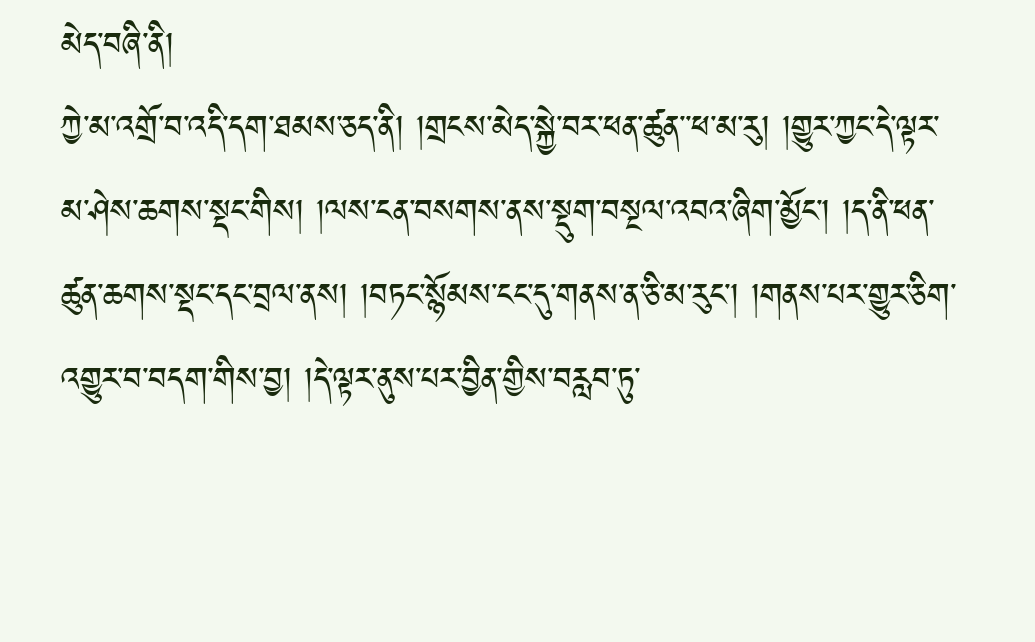མེད་བཞི་ནི།
ཀྱེ་མ་འགྲོ་བ་འདི་དག་ཐམས་ཅད་ནི། །གྲངས་མེད་སྐྱེ་བར་ཕན་ཚུན་་ཕ་མ་རུ། །གྱུར་ཀྱང་དེ་ལྟར་མ་ཤེས་ཆགས་སྡང་གིས། །ལས་ངན་བསགས་ནས་སྡུག་བསྔལ་འབའ་ཞིག་མྱོང་། །ད་ནི་ཕན་ཚུན་ཆགས་སྡང་དང་བྲལ་ནས། །བཏང་སྙོམས་ངང་དུ་གནས་ན་ཅི་མ་རུང་། །གནས་པར་གྱུར་ཅིག་འགྱུར་བ་བདག་གིས་བྱ། །དེ་ལྟར་ནུས་པར་བྱིན་གྱིས་བརླབ་ཏུ་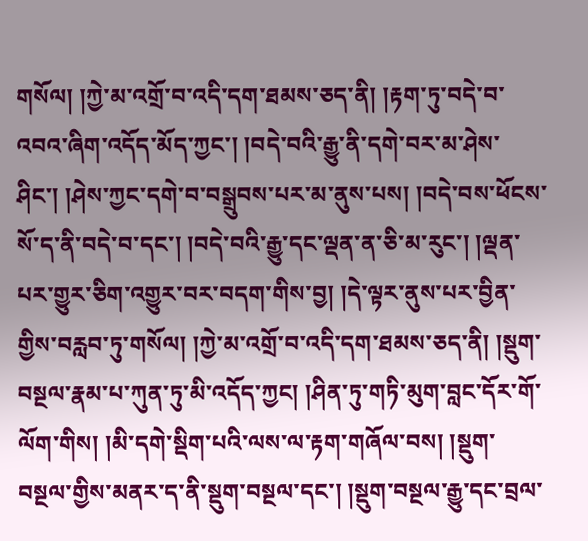གསོལ། །ཀྱེ་མ་འགྲོ་བ་འདི་དག་ཐམས་ཅད་ནི། །རྟག་ཏུ་བདེ་བ་འབའ་ཞིག་འདོད་མོད་ཀྱང་། །བདེ་བའི་རྒྱུ་ནི་དགེ་བར་མ་ཤེས་ཤིང་། །ཤེས་ཀྱང་དགེ་བ་བསྒྲུབས་པར་མ་ནུས་པས། །བདེ་བས་ཕོངས་སོ་ད་ནི་བདེ་བ་དང་། །བདེ་བའི་རྒྱུ་དང་ལྡན་ན་ཅི་མ་རུང་། །ལྡན་པར་གྱུར་ཅིག་འགྱུར་བར་བདག་གིས་བྱ། །དེ་ལྟར་ནུས་པར་བྱིན་གྱིས་བརླབ་ཏུ་གསོལ། །ཀྱེ་མ་འགྲོ་བ་འདི་དག་ཐམས་ཅད་ནི། །སྡུག་བསྔལ་རྣམ་པ་ཀུན་ཏུ་མི་འདོད་ཀྱང། །ཤིན་ཏུ་གཏི་མུག་བླང་དོར་གོ་ལོག་གིས། །མི་དགེ་སྡིག་པའི་ལས་ལ་རྟག་གཞོལ་བས། །སྡུག་བསྔལ་གྱིས་མནར་ད་ནི་སྡུག་བསྔལ་དང་། །སྡུག་བསྔལ་རྒྱུ་དང་བྲལ་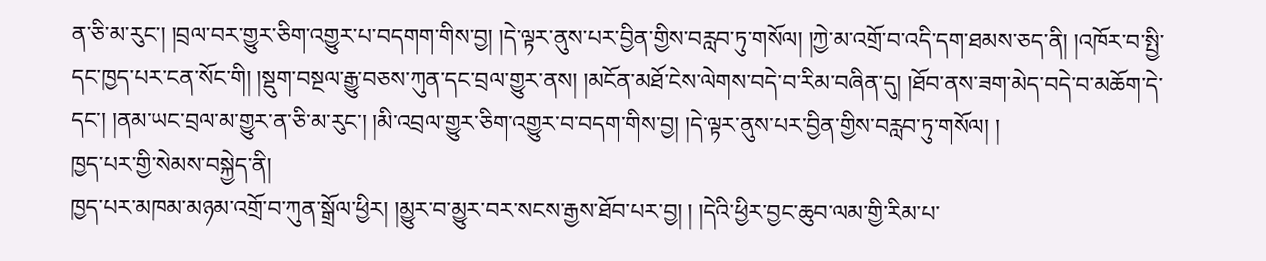ན་ཅི་མ་རུང་། །བྲལ་བར་གྱུར་ཅིག་འགྱུར་པ་བདགག་གིས་བྱ། །དེ་ལྟར་ནུས་པར་བྱིན་གྱིས་བརླབ་ཏུ་གསོལ། །ཀྱེ་མ་འགྲོ་བ་འདི་དག་ཐམས་ཅད་ནི། །འཁོར་བ་སྤྱི་དང་ཁྱད་པར་ངན་སོང་གི། །སྡུག་བསྔལ་རྒྱུ་བཅས་ཀུན་དང་བྲལ་གྱུར་ནས། །མངོན་མཐོ་ངེས་ལེགས་བདེ་བ་རིམ་བཞིན་དུ། །ཐོབ་ནས་ཟག་མེད་བདེ་བ་མཆོག་དེ་དང་། །ནམ་ཡང་བྲལ་མ་གྱུར་ན་ཅི་མ་རུང་། །མི་འབྲལ་གྱུར་ཅིག་འགྱུར་བ་བདག་གིས་བྱ། །དེ་ལྟར་ནུས་པར་བྱིན་གྱིས་བརླབ་ཏུ་གསོལ། །
ཁྱད་པར་གྱི་སེམས་བསྐྱེད་ནི།
ཁྱད་པར་མཁམ་མཉམ་འགྲོ་བ་ཀུན་སྒྲོལ་ཕྱིར། །མྱུར་བ་མྱུར་བར་སངས་རྒྱས་ཐོབ་པར་བྱ། ། །དེའི་ཕྱིར་བྱང་ཆུབ་ལམ་གྱི་རིམ་པ་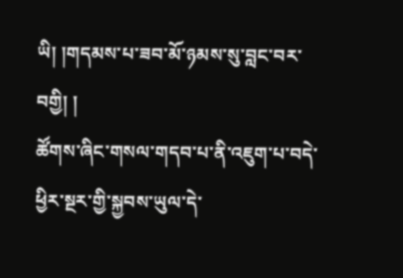ཡི། །གདམས་པ་ཟབ་མོ་ཉམས་སུ་བླང་བར་བགྱི། །
ཚོགས་ཞིང་གསལ་གདབ་པ་ནི་འཇུག་པ་བདེ་ཕྱིར་སྔར་གྱི་སྐྱབས་ཡུལ་དེ་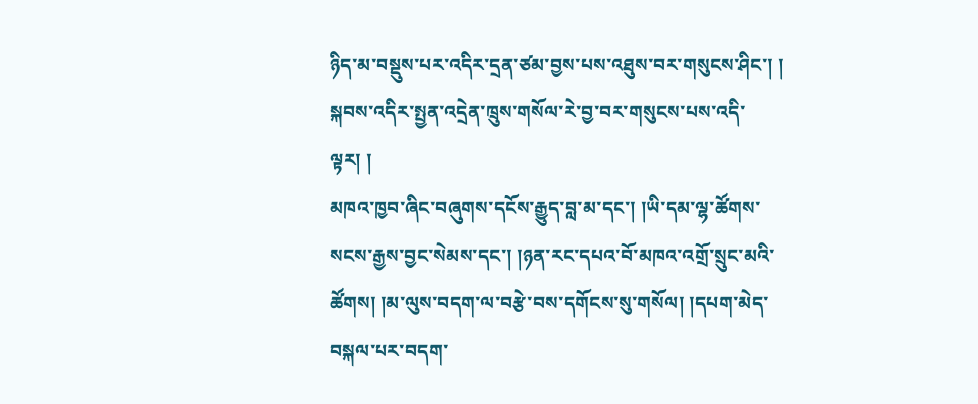ཉིད་མ་བསྡུས་པར་འདིར་དྲན་ཙམ་བྱས་པས་འཐུས་བར་གསུངས་ཤིང་། །
སྐབས་འདིར་སྤྱན་འདྲེན་ཁྲུས་གསོལ་རེ་བྱ་བར་གསུངས་པས་འདི་ལྟར། །
མཁའ་ཁྱབ་ཞིང་བཞུགས་དངོས་རྒྱུད་བླ་མ་དང་། །ཡི་དམ་ལྷ་ཚོགས་སངས་རྒྱས་བྱང་སེམས་དང་། །ཉན་རང་དཔའ་བོ་མཁའ་འགྲོ་སྲུང་མའི་ཚོགས། །མ་ལུས་བདག་ལ་བརྩེ་བས་དགོངས་སུ་གསོལ། །དཔག་མེད་བསྐལ་པར་བདག་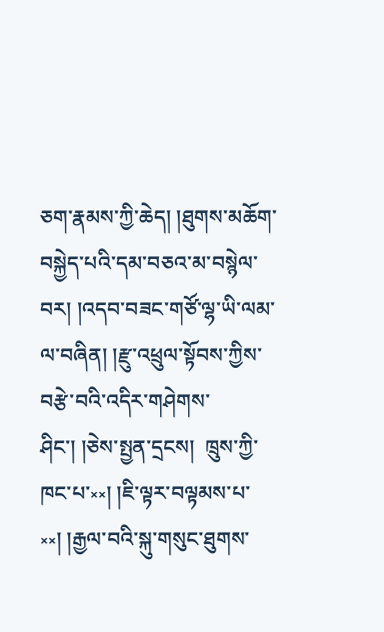ཅག་རྣམས་ཀྱི་ཆེད། །ཐུགས་མཆོག་བསྐྱེད་པའི་དམ་བཅའ་མ་བསྙེལ་བར། །འདབ་བཟང་གཙོ་ལྷ་ཡི་ལམ་ལ་བཞིན། །རྫུ་འཕྲུལ་སྟོབས་ཀྱིས་བརྩེ་བའི་འདིར་གཤེགས་ཤིང་། །ཅེས་སྤྱན་དྲངས།  ཁྲུས་ཀྱི་ཁང་པ་༝༝། །ཇི་ལྟར་བལྟམས་པ་༝༝། །རྒྱལ་བའི་སྐུ་གསུང་ཐུགས་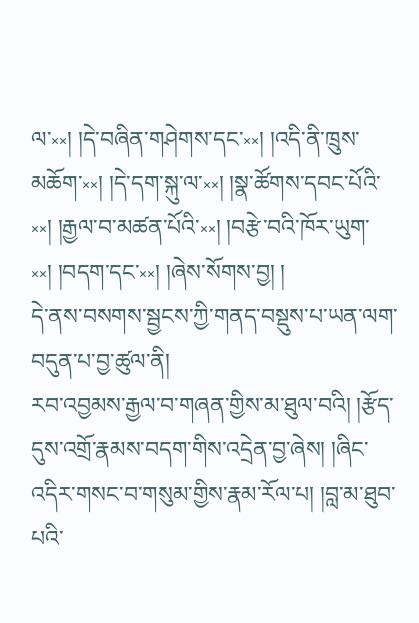ལ་༝༝། །དེ་བཞིན་གཤེགས་དང་༝༝། །འདི་ནི་ཁྲུས་མཆོག་༝༝། །དེ་དག་སྐུ་ལ་༝༝། །སྣ་ཚོགས་དབང་པོའི་༝༝། །རྒྱལ་བ་མཚན་པོའི་༝༝། །བརྩེ་བའི་ཁོར་ཡུག་༝༝། །བདག་དང་༝༝། །ཞེས་སོགས་བྱ། །
དེ་ནས་བསགས་སྦྱངས་ཀྱི་གནད་བསྡུས་པ་ཡན་ལག་བདུན་པ་བྱ་ཚུལ་ནི།
རབ་འབྱམས་རྒྱལ་བ་གཞན་གྱིས་མ་ཐུལ་བའི། །རྩོད་དུས་འགྲོ་རྣམས་བདག་གིས་འདྲེན་བྱ་ཞེས། །ཞིང་འདིར་གསང་བ་གསུམ་གྱིས་རྣམ་རོལ་པ། །བླ་མ་ཐུབ་པའི་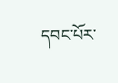དབང་པོར་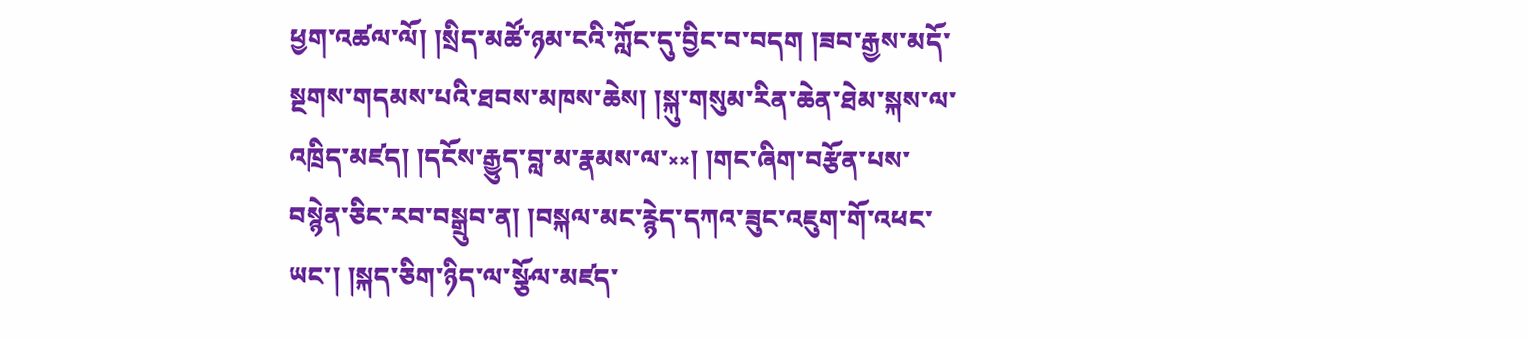ཕྱག་འཚལ་ལོ། །སྲིད་མཚོ་ཉམ་ངའི་ཀློང་དུ་བྱིང་བ་བདག །ཟབ་རྒྱས་མདོ་སྔགས་གདམས་པའི་ཐབས་མཁས་ཆེས། །སྐུ་གསུམ་རིན་ཆེན་ཐེམ་སྐས་ལ་འཁྲིད་མཛད། །དངོས་རྒྱུད་བླ་མ་རྣམས་ལ་༝༝། །གང་ཞིག་བརྩོན་པས་བསྙེན་ཅིང་རབ་བསྒྲུབ་ན། །བསྐལ་མང་རྙེད་དཀའ་ཟུང་འཇུག་གོ་འཕང་ཡང་། །སྐད་ཅིག་ཉིད་ལ་སྩོལ་མཛད་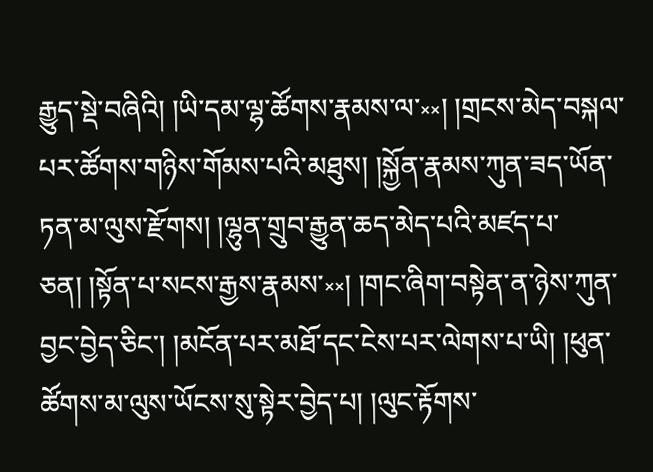རྒྱུད་སྡེ་བཞིའི། །ཡི་དམ་ལྷ་ཚོགས་རྣམས་ལ་༝༝། །གྲངས་མེད་བསྐལ་པར་ཚོགས་གཉིས་གོམས་པའི་མཐུས། །སྐྱོན་རྣམས་ཀུན་ཟད་ཡོན་ཏན་མ་ལུས་རྫོགས། །ལྷུན་གྲུབ་རྒྱུན་ཆད་མེད་པའི་མཛད་པ་ཅན། །སྟོན་པ་སངས་རྒྱས་རྣམས་༝༝། །གང་ཞིག་བསྟེན་ན་ཉེས་ཀུན་བྱང་བྱེད་ཅིང་། །མངོན་པར་མཐོ་དང་ངེས་པར་ལེགས་པ་ཡི། །ཕུན་ཚོགས་མ་ལུས་ཡོངས་སུ་སྟེར་བྱེད་པ། །ལུང་རྟོགས་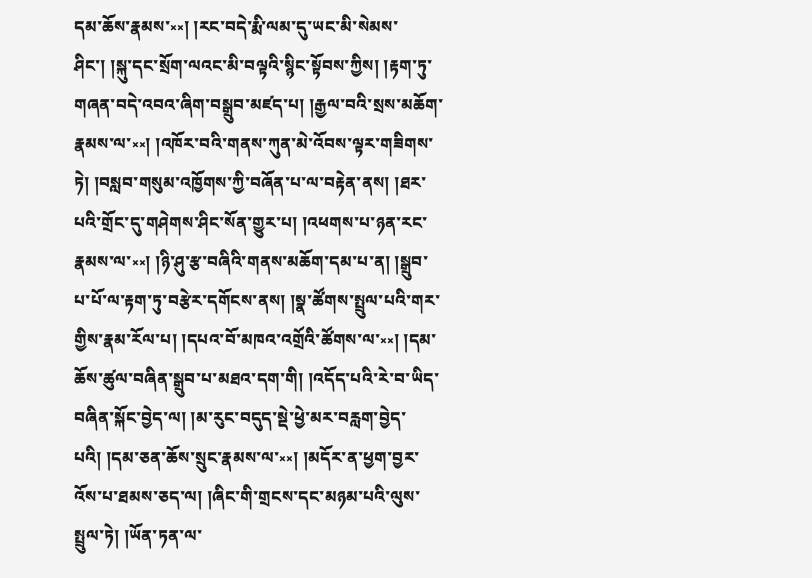དམ་ཆོས་རྣམས་༝༝། །རང་བདེ་རྨི་ལམ་དུ་ཡང་མི་སེམས་ཤིང་། །སྐུ་དང་སྲོག་ལའང་མི་བལྟའི་སྙིང་སྟོབས་ཀྱིས། །རྟག་ཏུ་གཞན་བདེ་འབའ་ཞིག་བསྒྲུབ་མཛད་པ། །རྒྱལ་བའི་སྲས་མཆོག་རྣམས་ལ་༝༝། །འཁོར་བའི་གནས་ཀུན་མེ་འོབས་ལྟར་གཟིགས་ཏེ། །བསླབ་གསུམ་འཁྱོགས་ཀྱི་བཞོན་པ་ལ་བརྟེན་ནས། །ཐར་པའི་གྲོང་དུ་གཤེགས་ཤིང་སོན་གྱུར་པ། །འཕགས་པ་ཉན་རང་རྣམས་ལ་༝༝། །ཉི་ཤུ་རྩ་བཞིའི་གནས་མཆོག་དམ་པ་ན། །སྒྲུབ་པ་པོ་ལ་རྟག་ཏུ་བརྩེར་དགོངས་ནས། །སྣ་ཚོགས་སྤྲུལ་པའི་གར་གྱིས་རྣམ་རོལ་པ། །དཔའ་བོ་མཁའ་འགྲོའི་ཚོགས་ལ་༝༝། །དམ་ཆོས་ཚུལ་བཞིན་སྒྲུབ་པ་མཐའ་དག་གི། །འདོད་པའི་རེ་བ་ཡིད་བཞིན་སྐོང་བྱེད་ལ། །མ་རུང་བདུད་སྡེ་ཕྱེ་མར་བརླག་བྱེད་པའི། །དམ་ཅན་ཆོས་སྲུང་རྣམས་ལ་༝༝། །མདོར་ན་ཕྱག་བྱར་འོས་པ་ཐམས་ཅད་ལ། །ཞིང་གི་གྲངས་དང་མཉམ་པའི་ལུས་སྤྲུལ་ཏེ། །ཡོན་ཏན་ལ་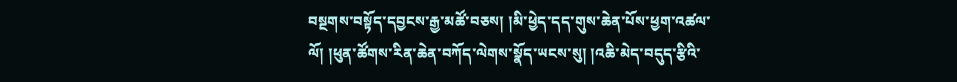བསྔགས་བསྟོད་དབྱངས་རྒྱ་མཚོ་བཅས། །མི་ཕྱེད་དད་གུས་ཆེན་པོས་ཕྱག་འཚལ་ལོ། །ཕུན་ཚོགས་རིན་ཆེན་བཀོད་ལེགས་སྣོད་ཡངས་སུ། །འཆི་མེད་བདུད་རྩིའི་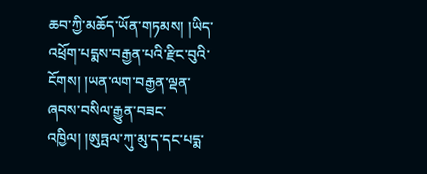ཆབ་ཀྱི་མཆོད་ཡོན་གཏམས། །ཡིད་འཕྲོག་པདྨས་བརྒྱན་པའི་རྫིང་བུའི་ངོགས། །ཡན་ལག་བརྒྱན་ལྡན་ཞབས་བསིལ་རྒྱུན་བཟང་འཁྱིལ། །ཨུཏྤལ་ཀུ་མུ་ད་དང་པདྨ་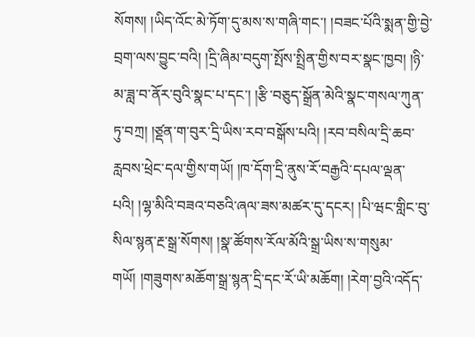སོགས། །ཡིད་འོང་མེ་ཏོག་དུ་མས་ས་གཞི་གང་། །བཟང་པོའི་སྨན་གྱི་བྱེ་བྲག་ལས་བྱུང་བའི། །དྲི་ཞིམ་བདུག་སྤོས་སྤྲིན་གྱིས་བར་སྣང་ཁྱབ། །ཉི་མ་ཟླ་བ་ནོར་བུའི་སྣང་པ་དང་། །རྩི་བཅུད་སྒྲོན་མེའི་སྣང་གསལ་ཀུན་ཏུ་བཀྲ། །ཙྡན་ག་བུར་དྲི་ཡིས་རབ་བསྒོས་པའི། །རབ་བསིལ་དྲི་ཆབ་རླབས་ཕྲེང་དལ་གྱིས་གཡོ། །ཁ་དོག་དྲི་ནུས་རོ་བརྒྱའི་དཔལ་ལྡན་པའི། །ལྷ་མིའི་བཟའ་བཅའི་ཞལ་ཟས་མཚར་དུ་དངར། །པི་ཝང་གླིང་བུ་སིལ་སྙན་རྔ་སྒྲ་སོགས། །སྣ་ཚོགས་རོལ་མོའི་སྒྲ་ཡིས་ས་གསུམ་གཡོ། །གཟུགས་མཆོག་སྒྲ་སྙན་དྲི་དང་རོ་ཡི་མཆོག། །རེག་བྱའི་འདོད་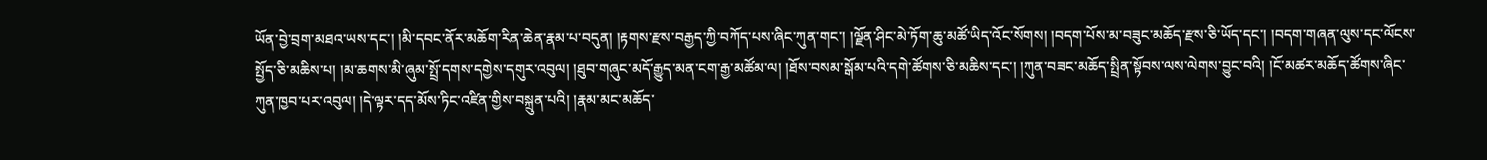ཡོན་བྱེ་བྲག་མཐའ་ཡས་དང་། །མི་དབང་ནོར་མཆོག་རིན་ཆེན་རྣམ་པ་བདུན། །རྟགས་རྫས་བརྒྱད་ཀྱི་བཀོད་པས་ཞིང་ཀུན་གང་། །ལྗོན་ཤིང་མེ་ཏོག་ཆུ་མཚོ་ཡིད་འོང་སོགས། །བདག་པོས་མ་བཟུང་མཆོད་རྫས་ཅི་ཡོད་དང་། །བདག་གཞན་ལུས་དང་ལོངས་སྤྱོད་ཅི་མཆིས་པ། །མ་ཆགས་མི་ཞུམ་སྤྲོ་དགས་དགྱེས་དགུར་འབུལ། །ཐུབ་གཞུང་མདོ་རྒྱུད་མན་ངག་རྒྱ་མཚོམ་ལ། །ཐོས་བསམ་སྒོམ་པའི་དགེ་ཚོགས་ཅི་མཆིས་དང་། །ཀུན་བཟང་མཆོད་སྤྲིན་སྟོབས་ལས་ལེགས་བྱུང་བའི། །ངོ་མཚར་མཆོད་ཚོགས་ཞིང་ཀུན་ཁྱབ་པར་འབུལ། །དེ་ལྟར་དད་མོས་ཏིང་འཛིན་གྱིས་བསྐྲུན་པའི། །རྣམ་མང་མཆོད་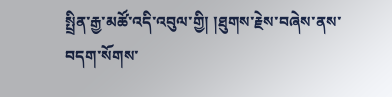སྤྲིན་རྒྱ་མཚོ་འདི་འབུལ་གྱི། །ཐུགས་རྗེས་བཞེས་ནས་བདག་སོགས་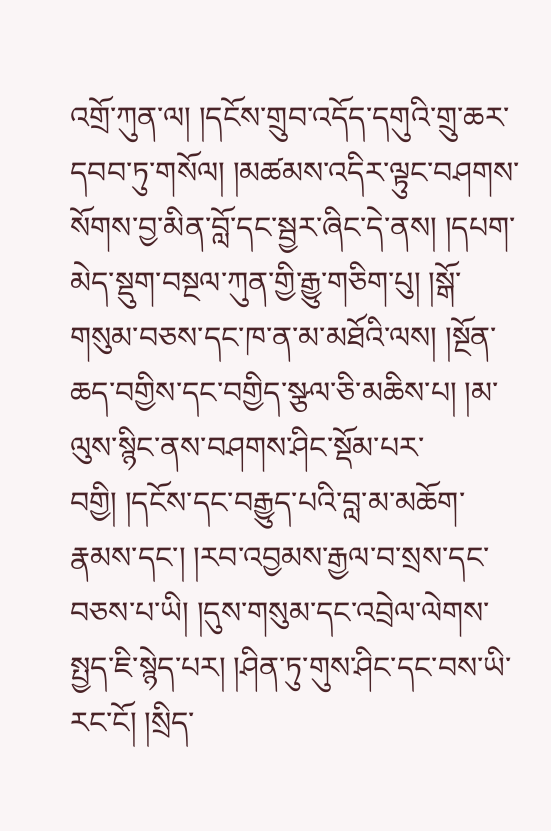འགྲོ་ཀུན་ལ། །དངོས་གྲུབ་འདོད་དགུའི་གྲུ་ཆར་དབབ་ཏུ་གསོལ། །མཚམས་འདིར་ལྟུང་བཤགས་སོགས་བྱ་མིན་བློ་དང་སྦྱར་ཞིང་དེ་ནས། །དཔག་མེད་སྡུག་བསྔལ་ཀུན་གྱི་རྒྱུ་གཅིག་པུ། །སྒོ་གསུམ་བཅས་དང་ཁ་ན་མ་མཐོའི་ལས། །སྔོན་ཆད་བགྱིས་དང་བགྱིད་སྩལ་ཅི་མཆིས་པ། །མ་ལུས་སྙིང་ནས་བཤགས་ཤིང་སྡོམ་པར་བགྱི། །དངོས་དང་བརྒྱུད་པའི་བླ་མ་མཆོག་རྣམས་དང་། །རབ་འབྱམས་རྒྱལ་བ་སྲས་དང་བཅས་པ་ཡི། །དུས་གསུམ་དང་འབྲེལ་ལེགས་སྤྱད་ཇི་སྙེད་པར། །ཤིན་ཏུ་གུས་ཤིང་དང་བས་ཡི་རང་ངོ། །སྲིད་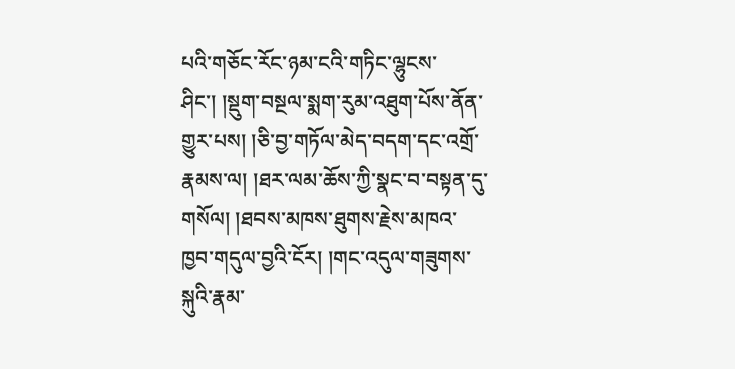པའི་གཅོང་རོང་ཉམ་ངའི་གཏིང་ལྷུངས་ཤིང་། །སྡུག་བསྔལ་སྨག་རུམ་འཐུག་པོས་ནོན་གྱུར་པས། །ཅི་བྱ་གཏོལ་མེད་བདག་དང་འགྲོ་རྣམས་ལ། །ཐར་ལམ་ཆོས་ཀྱི་སྣང་བ་བསྟན་དུ་གསོལ། །ཐབས་མཁས་ཐུགས་རྗེས་མཁའ་ཁྱབ་གདུལ་བྱའི་ངོར། །གང་འདུལ་གཟུགས་སྐུའི་རྣམ་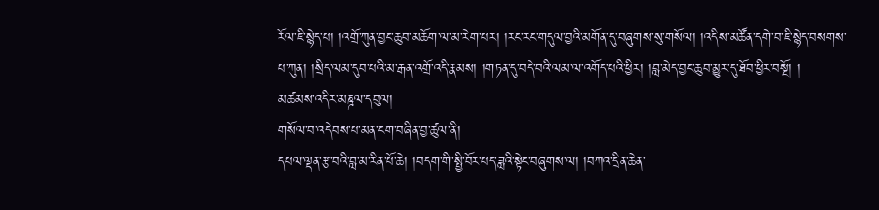རོལ་ཇི་སྙེད་པ། །འགྲོ་ཀུན་བྱང་ཆུབ་མཆོག་ལ་མ་རེག་པར། །རང་རང་གདུལ་བྱའི་མགོན་དུ་བཞུགས་སུ་གསོལ། །འདིས་མཚོན་དགེ་བ་ཇི་སྙེད་བསགས་པ་ཀུན། །སྲིད་ལམ་དུབ་པའི་མ་རྒན་འགྲོ་འདི་རྣམས། །གཏན་དུ་བདེ་བའི་ལམ་ལ་འགོད་པའི་ཕྱིར། །བླ་མེད་བྱང་ཆུབ་མྱུར་དུ་ཐོབ་ཕྱིར་བསྔོ། །
མཚམས་འདིར་མཎྜལ་དབུལ།
གསོལ་བ་འདེབས་པ་མན་ངག་བཞིན་བྱ་ཚུལ་ནི།
དཔལ་ལྡན་རྩ་བའི་བླ་མ་རིན་པོ་ཆེ། །བདག་གི་སྤྱི་བོར་པད་ཟླའི་སྟེང་བཞུགས་ལ། །བཀའ་དྲིན་ཆེན་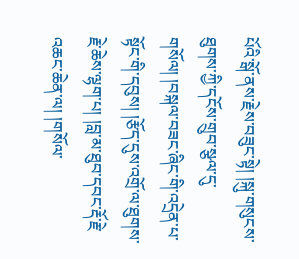པོའི་སྒོ་ནས་རྗེས་བཟུང་སྟེ། །སྐུ་གསུངས་ཐུགས་ཀྱི་དངོས་གྲུབ་སྩལ་དུ་གསོལ། །བསྐལ་བཟང་ཞིང་གི་འདྲེན་པ་སྟོང་གི་དབུས། །རྩོད་དུས་འགྲོ་ལ་ཐུགས་རྗེ་ཆེས་ལྷག་པ། །བླ་མ་ཐུབ་དབང་རྡོ་རྗེ་འཆང་ཆེན་ལ། །གསོལ་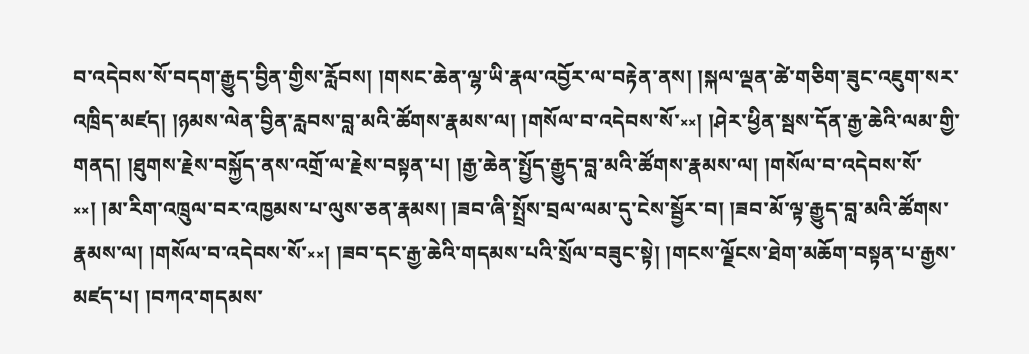བ་འདེབས་སོ་བདག་རྒྱུད་བྱིན་གྱིས་རློབས། །གསང་ཆེན་ལྷ་ཡི་རྣལ་འབྱོར་ལ་བརྟེན་ནས། །སྐལ་ལྡན་ཚེ་གཅིག་ཟུང་འཇུག་སར་འཁྲིད་མཛད། །ཉམས་ལེན་བྱིན་རླབས་བླ་མའི་ཚོགས་རྣམས་ལ། །གསོལ་བ་འདེབས་སོ་༝༝། །ཤེར་ཕྱིན་སྦས་དོན་རྒྱ་ཆེའི་ལམ་གྱི་གནད། །ཐུགས་རྗེས་བསྐྱོད་ནས་འགྲོ་ལ་རྗེས་བསྟན་པ། །རྒྱ་ཆེན་སྤྱོད་རྒྱུད་བླ་མའི་ཚོགས་རྣམས་ལ། །གསོལ་བ་འདེབས་སོ་༝༝། །མ་རིག་འཁྲུལ་བར་འཁྱམས་པ་ལུས་ཅན་རྣམས། །ཟབ་ཞི་སྤྲོས་བྲལ་ལམ་དུ་ངེས་སྦྱོར་བ། །ཟབ་མོ་ལྟ་རྒྱུད་བླ་མའི་ཚོགས་རྣམས་ལ། །གསོལ་བ་འདེབས་སོ་༝༝། །ཟབ་དང་རྒྱ་ཆེའི་གདམས་པའི་སྲོལ་བཟུང་སྟེ། །གངས་ལྗོངས་ཐེག་མཆོག་བསྟན་པ་རྒྱས་མཛད་པ། །བཀའ་གདམས་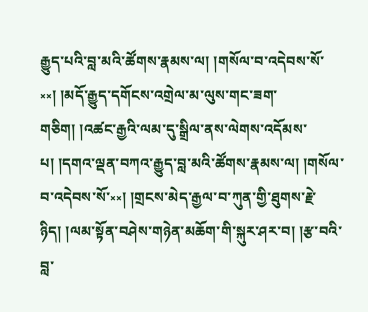རྒྱུད་པའི་བླ་མའི་ཚོགས་རྣམས་ལ། །གསོལ་བ་འདེབས་སོ་༝༝། །མདོ་རྒྱུད་དགོངས་འགྲེལ་མ་ལུས་གང་ཟག་གཅིག། །འཚང་རྒྱའི་ལམ་དུ་སྒྲིལ་ནས་ལེགས་འདོམས་པ། །དགའ་ལྡན་བཀའ་རྒྱུད་བླ་མའི་ཚོགས་རྣམས་ལ། །གསོལ་བ་འདེབས་སོ་༝༝། །གྲངས་མེད་རྒྱལ་བ་ཀུན་གྱི་ཐུགས་རྗེ་ཉིད། །ལམ་སྟོན་བཤེས་གཉེན་མཆོག་གི་སྐུར་ཤར་བ། །རྩ་བའི་བླ་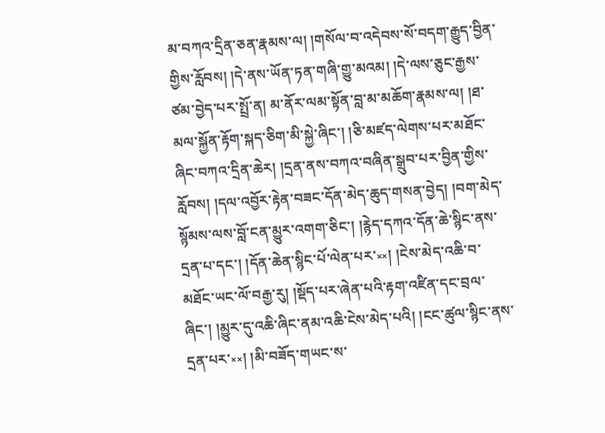མ་བཀའ་དྲིན་ཅན་རྣམས་ལ། །གསོལ་བ་འདེབས་སོ་བདག་རྒྱུད་བྱིན་གྱིས་རློབས། །དེ་ནས་ཡོན་ཏན་གཞི་གྱུ་མའམ། །དེ་ལས་ཅུང་རྒྱས་ཙམ་བྱེད་པར་སྤྲོ་ན། མ་ནོར་ལམ་སྟོན་བླ་མ་མཆོག་རྣམས་ལ། །ཐ་མལ་སྐྱོན་རྟོག་སྐད་ཅིག་མི་སྐྱེ་ཞིང་། །ཅི་མཛད་ལེགས་པར་མཐོང་ཞིང་བཀའ་དྲིན་ཆེར། །དྲན་ནས་བཀའ་བཞིན་སྒྲུབ་པར་བྱིན་གྱིས་རློབས། །དལ་འབྱོར་རྟེན་བཟང་དོན་མེད་ཆུད་གསན་བྱེད། །བག་མེད་སྙོམས་ལས་བློ་ངན་མྱུར་འགག་ཅིང་། །རྙེད་དཀའ་དོན་ཆེ་སྙིང་ནས་དྲན་པ་དང་། །དོན་ཆེན་སྙིང་པོ་ལེན་པར་༝༝། །ངེས་མེད་འཆི་བ་མཐོང་ཡང་ལོ་བརྒྱ་རུ། །སྡོད་པར་ཞེན་པའི་རྟག་འཛིན་དང་བྲལ་ཞིང་། །མྱུར་དུ་འཆི་ཞིང་ནམ་འཆི་ངེས་མེད་པའི། །ངང་ཚུལ་སྙིང་ནས་དྲན་པར་༝༝། །མི་བཟོད་གཡང་ས་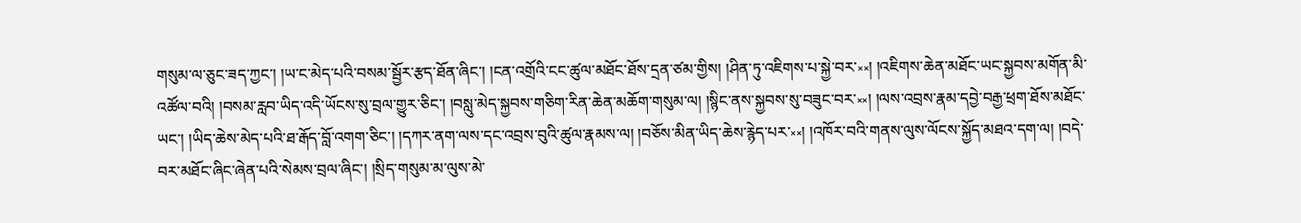གསུམ་ལ་ཅུང་ཟད་ཀྱང་། །ཡ་ང་མེད་པའི་བསམ་སྦྱོར་རྩད་ཐོན་ཞིང་། །ངན་འགྲོའི་ངང་ཚུལ་མཐོང་ཐོས་དྲན་ཙམ་གྱིས། །ཤིན་ཏུ་འཇིགས་པ་སྐྱེ་བར་༝༝། །འཇིགས་ཆེན་མཐོང་ཡང་སྐྱབས་མགོན་མི་འཚོལ་བའི། །བསམ་རླབ་ཡིད་འདི་ཡོངས་སུ་བྲལ་གྱུར་ཅིང་། །བསླུ་མེད་སྐྱབས་གཅིག་རིན་ཆེན་མཆོག་གསུམ་ལ། །སྙིང་ནས་སྐྱབས་སུ་བཟུང་བར་༝༝། །ལས་འབྲས་རྣམ་དབྱེ་བརྒྱ་ཕྲག་ཐོས་མཐོང་ཡང་། །ཡིད་ཆེས་མེད་པའི་ཐ་རྒོད་བློ་འགག་ཅིང་། །དཀར་ནག་ལས་དང་འབྲས་བུའི་ཚུལ་རྣམས་ལ། །བཅོས་མིན་ཡིད་ཆེས་རྙེད་པར་༝༝། །འཁོར་བའི་གནས་ལུས་ལོངས་སྐྱོད་མཐའ་དག་ལ། །བདེ་བར་མཐོང་ཞིང་ཞེན་པའི་སེམས་བྲལ་ཞིང་། །སྲིད་གསུམ་མ་ལུས་མེ་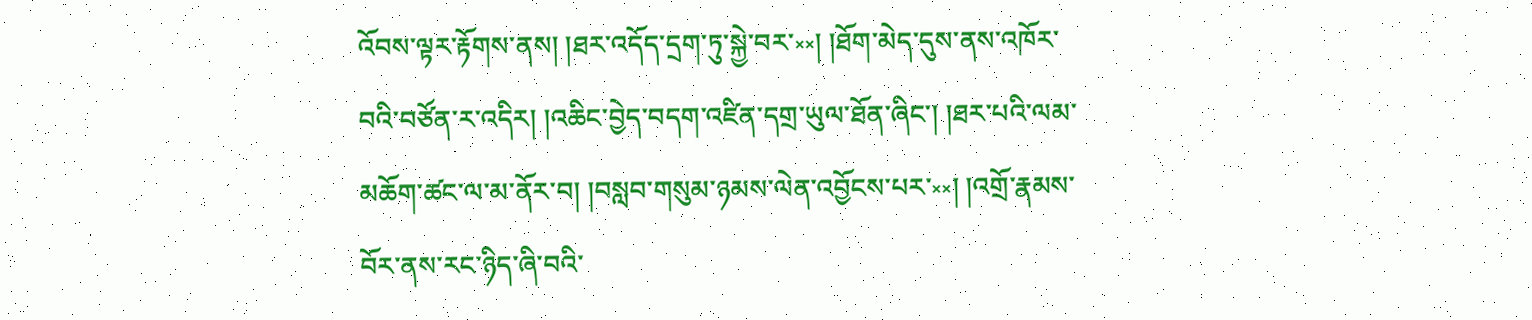འོབས་ལྟར་རྟོགས་ནས། །ཐར་འདོད་དྲག་ཏུ་སྐྱེ་བར་༝༝། །ཐོག་མེད་དུས་ནས་འཁོར་བའི་བཙོན་ར་འདིར། །འཆིང་བྱེད་བདག་འཛིན་དགྲ་ཡུལ་ཐོན་ཞིང་། །ཐར་པའི་ལམ་མཆོག་ཚང་ལ་མ་ནོར་བ། །བསླབ་གསུམ་ཉམས་ལེན་འབྱོངས་པར་༝༝། །འགྲོ་རྣམས་བོར་ནས་རང་ཉིད་ཞི་བའི་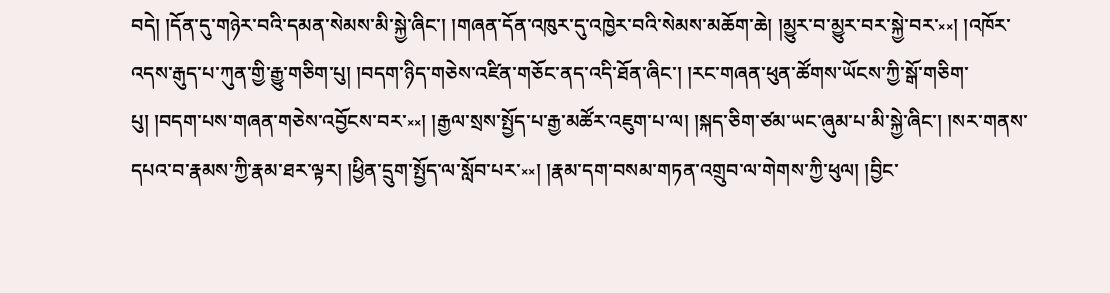བདེ། །དོན་དུ་གཉེར་བའི་དམན་སེམས་མི་སྐྱེ་ཞིང་། །གཞན་དོན་འཁུར་དུ་འཁྱེར་བའི་སེམས་མཆོག་ཆེ། །མྱུར་བ་མྱུར་བར་སྐྱེ་བར་༝༝། །འཁོར་འདས་རྒུད་པ་ཀུན་གྱི་རྒྱུ་གཅིག་པུ། །བདག་ཉིད་གཅེས་འཛིན་གཅོང་ནད་འདི་ཐོན་ཞིང་། །རང་གཞན་ཕུན་ཚོགས་ཡོངས་ཀྱི་སྒོ་གཅིག་པུ། །བདག་པས་གཞན་གཅེས་འབྱོངས་བར་༝༝། །རྒྱལ་སྲས་སྤྱོད་པ་རྒྱ་མཚོར་འཇུག་པ་ལ། །སྐད་ཅིག་ཙམ་ཡང་ཞུམ་པ་མི་སྐྱེ་ཞིང་། །སར་གནས་དཔའ་བ་རྣམས་ཀྱི་རྣམ་ཐར་ལྟར། །ཕྱིན་དྲུག་སྤྱོད་ལ་སློབ་པར་༝༝། །རྣམ་དག་བསམ་གཏན་འགྲུབ་ལ་གེགས་ཀྱི་ཕུལ། །བྱིང་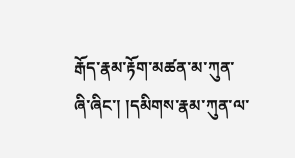རྒོད་རྣམ་རྟོག་མཚན་མ་ཀུན་ཞི་ཞིང་། །དམིགས་རྣམ་ཀུན་ལ་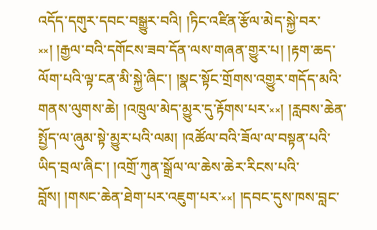འདོད་དགུར་དབང་བསྒྱུར་བའི། །ཏིང་འཛིན་རྩོལ་མེད་སྐྱེ་བར་༝༝། །རྒྱལ་བའི་དགོངས་ཟབ་དོན་ལས་གཞན་གྱུར་པ། །རྟག་ཆད་ལོག་པའི་ལྟ་ངན་མི་སྐྱེ་ཞིང་། །སྣང་སྟོང་གྲོགས་འགྱུར་གདོད་མའི་གནས་ལུགས་ཆེ། །འཁྲུལ་མེད་མྱུར་དུ་རྟོགས་པར་༝༝། །རླབས་ཆེན་སྤྱོད་ལ་ཞུམ་སྟེ་མྱུར་པའི་ལམ། །འཚོལ་བའི་ཟོལ་ལ་བསྟན་པའི་ཡིད་བྲལ་ཞིང་། །འགྲོ་ཀུན་སྒྲོལ་ལ་ཆེས་ཆེར་རིངས་པའི་བློས། །གསང་ཆེན་ཐེག་པར་འཇུག་པར་༝༝། །དབང་དུས་ཁས་བླང་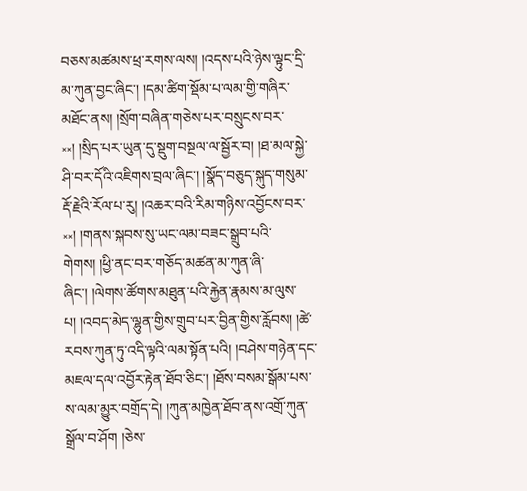བཅས་མཚམས་ཕྲ་རགས་ལས། །འདས་པའི་ཉེས་ལྟུང་དྲི་མ་ཀུན་བྱང་ཞིང་། །དམ་ཚིག་སྡོམ་པ་ལམ་གྱི་གཞིར་མཐོང་ནས། །སྲོག་བཞིན་གཅེས་པར་བསྲུངས་བར་༝༝། །སྲིད་པར་ཡུན་དུ་སྡུག་བསྔལ་ལ་སྦྱོར་བ། །ཐ་མལ་སྐྱེ་ཤི་བར་དོའི་འཇིགས་བྲལ་ཞིང་། །སྣོད་བཅུད་སྐུད་གསུམ་རྡོ་རྗེའི་རོལ་པ་རུ། །འཆར་བའི་རིམ་གཉིས་འབྱོངས་བར་༝༝། །གནས་སྐབས་སུ་ཡང་ལམ་བཟང་སྒྲུབ་པའི་གེགས། །ཕྱི་ནང་བར་གཅོད་མཚན་མ་ཀུན་ཞི་ཞིང་། །ལེགས་ཚོགས་མཐུན་པའི་རྐྱེན་རྣམས་མ་ལུས་པ། །འབད་མེད་ལྷུན་གྱིས་གྲུབ་པར་བྱིན་གྱིས་རློབས། །ཚེ་རབས་ཀུན་ཏུ་འདི་ལྟའི་ལམ་སྟོན་པའི། །བཤེས་གཉེན་དང་མཇལ་དལ་འབྱོར་རྟེན་ཐོབ་ཅིང་། །ཐོས་བསམ་སྒོམ་པས་ས་ལམ་མྱུར་བགྲོད་དེ། །ཀུན་མཁྱེན་ཐོབ་ནས་འགྲོ་ཀུན་སྒྲོལ་བ་ཤོག །ཅེས་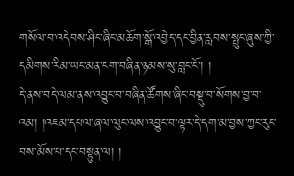གསོལ་བ་འདེབས་ཤིང་ཞིང་མཆོག་སྒོ་འབྱེད་དང་བྱིན་རླབས་སྤུང་ཞུས་ཀྱི་དམིགས་རིམ་ཡང་མན་ངག་བཞིན་ཉམས་སུ་བླང་ངོ་། །
དེ་ནས་བདེ་ལམ་ནས་འབྱུང་བ་བཞིན་ཚོགས་ཞིང་བསྡུ་བ་སོགས་བྱ་བ་འམ། །འཇམ་དཔལ་ཞལ་ལུང་ལས་འབྱུང་བ་ལྟར་དེ་དག་མ་བྱས་ཀྱང་རུང་བས་མོས་པ་དང་བསྟུན་ལ། །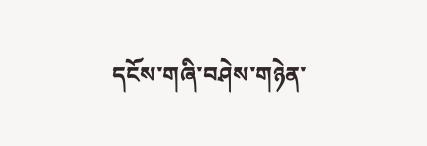དངོས་གཞི་བཤེས་གཉེན་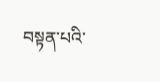བསྟན་པའི་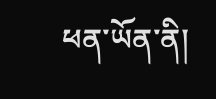ཕན་ཡོན་ནི།